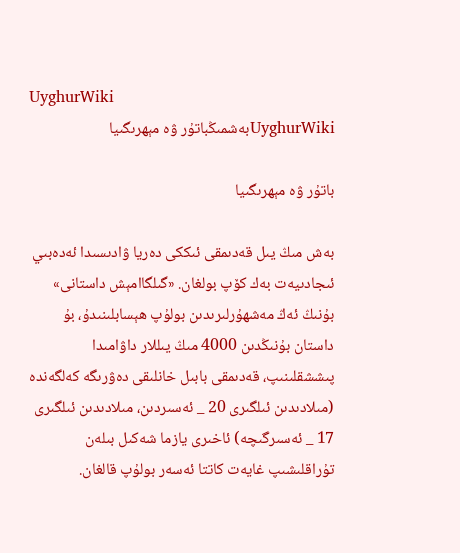UyghurWiki
UyghurWikiبەشمىڭباتۇر ۋە مېھرىگىيا

باتۇر ۋە مېھرىگىيا

بەش مىڭ يىل قەدىمقى ئىككى دەريا ۋادىسىدا ئەدەبىي ئىجادىيەت بەك كۆپ بولغان. «گىلگاامېش داستانى» بۇنىڭ ئەڭ مەشھۇرلىرىدىن بولۇپ ھېسابلىنىدۇ، بۇ داستان بۇنىڭدىن 4000 مىڭ يىللار داۋامىدا پىششقلىنىپ، قەدىمقى بابىل خانلىقى دەۋرىگە كەلگەندە (مىلادىدىن ئىلگىرى 20 _ ئەسىردىن، مىلادىدىن ئىلگىرى 17 _ ئەسىرگىچە) ئاخىرى يازما شەكىل بىلەن تۇراقلىشىپ غايەت كاتتا ئەسەر بولۇپ قالغان.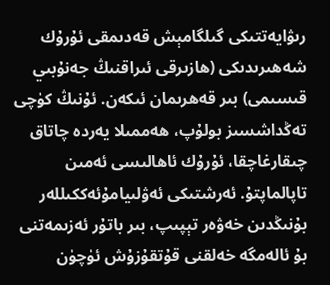رىۋايەتتىكى گىلگامېش قەدىمقى ئۇرۇك شەھىرىدىكى (ھازىرقى ئىراقنىڭ جەنۇبىي قىسىمى) بىر قەھرىمان ئىكەن. ئۇنىڭ كۈچى تەڭداشسىز بولۇپ، ھەممىلا يەردە چاتاق چىقارغاچقا، ئۇرۇك ئاھالىسى ئەمىن تاپالماپتۇ. ئەرشتىكى ئەۋلىيامۇئەككىللەر بۇنىڭدىن خەۋەر تېپىپ، بىر باتۇر ئەزىمەتنى بۇ ئالەمگە خەلقنى قۇتقۇزۇش ئۈچۈن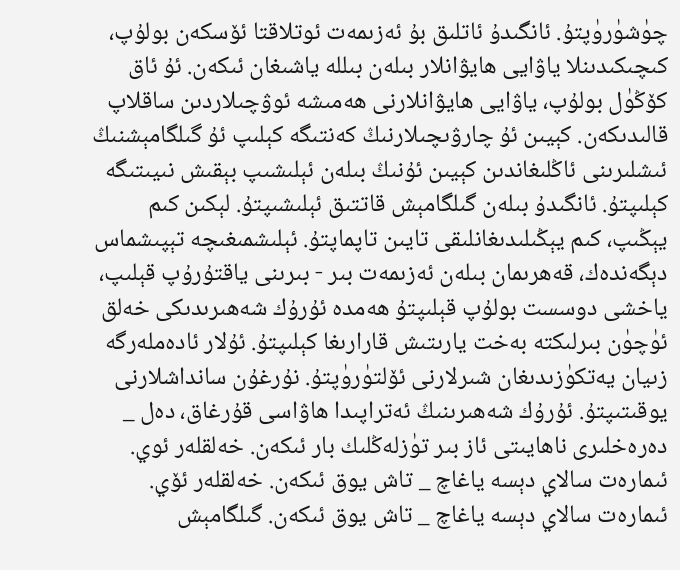چۈشۈرۈپتۇ. ئانگىدۇ ئاتلىق بۇ ئەزىمەت ئوتلاقتا ئۆسكەن بولۇپ، كىچىكىدىنلا ياۋايى ھايۋانلار بىلەن بىللە ياشىغان ئىكەن. ئۇ ئاق كۆڭۈل بولۇپ، ياۋايى ھايۋانلارنى ھەمىشە ئوۋچىلاردىن ساقلاپ قالىدىكەن. كېيىن ئۇ چارۋىچىلارنىڭ كەنتىگە كېلىپ ئۇ گىلگامېشنىڭ ئىشلىرىنى ئاڭلىغاندىن كېيىن ئۇنىڭ بىلەن ئېلىشىپ بېقىش نىيىتىگە كېلىپتۇ. ئانگىدۇ بىلەن گىلگامېش قاتتىق ئېلىشىپتۇ. لېكىن كىم يېڭىپ، كىم يېڭىلىدىغانلىقى تايىن تاپماپتۇ. ئېلىشمىغىچە تېپىشماس دېگەندەك، قەھرىمان بىلەن ئەزىمەت بىر - بىرىنى ياقتۇرۇپ قېلىپ، ياخشى دوسست بولۇپ قېلىپتۇ ھەمدە ئۇرۇك شەھىرىدىكى خەلق ئۈچۈن بىرلىكتە بەخت يارىتىش قارارىغا كېلىپتۇ. ئۇلار ئادەملەرگە زىيان يەتكۈزىدىغان شىرلارنى ئۆلتۈرۈپتۇ. نۇرغۇن سانداشلارنى يوقىتىپتۇ. ئۇرۇك شەھىرىنىڭ ئەتراپىدا ھاۋاسى قۇرغاق، دەل _ دەرەخلىرى ناھايىتى ئاز بىر تۈزلەڭلىك بار ئىكەن. خەلقلەر ئوي. ئىمارەت سالاي دېسە ياغاچ _ تاش يوق ئىكەن. خەلقلەر ئۆي. ئىمارەت سالاي دېسە ياغاچ _ تاش يوق ئىكەن. گىلگامېش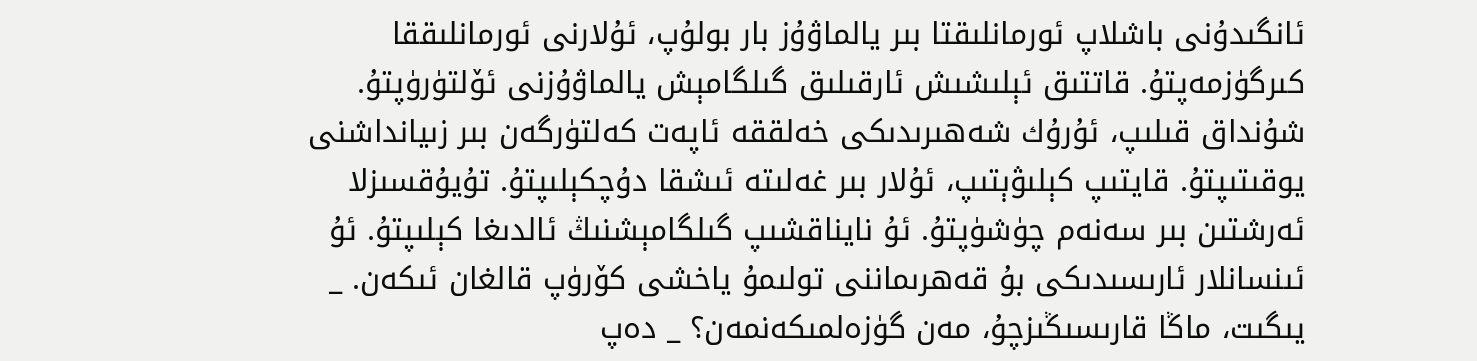ئانگىدۇنى باشلاپ ئورمانلىقتا بىر يالماۋۇز بار بولۇپ، ئۇلارنى ئورمانلىققا كىرگۈزمەپتۇ. قاتتىق ئېلىشىش ئارقىلىق گىلگامېش يالماۋۇزنى ئۆلتۈرۈپتۇ. شۇنداق قىلىپ، ئۇرۇك شەھىرىدىكى خەلققە ئاپەت كەلتۈرگەن بىر زىيانداشنى يوقىتىپتۇ. قايتىپ كېلىۋېتىپ، ئۇلار بىر غەلىتە ئىشقا دۇچكېلىپتۇ. تۇيۇقسىزلا ئەرشتىن بىر سەنەم چۈشۈپتۇ. ئۇ نايناقشىپ گىلگامېشنىڭ ئالدىغا كېلىپتۇ. ئۇ ئىنسانلار ئارىسىدىكى بۇ قەھرىماننى تولىمۇ ياخشى كۆرۈپ قالغان ئىكەن. _ يىگىت، ماڭا قارىسىڭىزچۇ، مەن گۈزەلمىكەنمەن؟ _ دەپ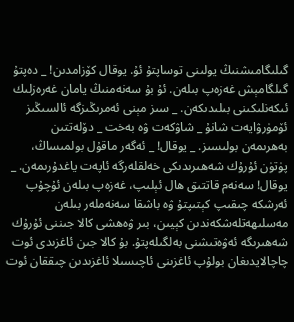گىلىگامىشنىڭ يولىنى توساپتۇ ئۇ. يوقال كۆزامدىن! _ دەپتۇ گىلگامېش غەزەپ بىلەن. ئۇ بۇ سەنەمنىڭ يامان غەرەزلىك ئىكەنلىكىنى بىلىدىكەن. _ سىز مېنى ئەمرىڭىزگە ئالسىڭىز ئۆمۈرۋايەت شانۇ _ شاۋكەت ۋە بەخت _ دۆلەتتىن بەھرىمەن بولىسىز. _ يوقال! _ ئەگەر ماقۇل بولمىساڭ، پۈتۈن ئۇرۇك شەھىرىدىكى خەلقلەرگە ئاپەت ياغدۇرىمەن. _ يوقال! سەنەم قاتتىق ھال ئېلىپ، غەزەپ بىلەن ئۇچۇپ ئەرشكە چىقىپ كېتىپتۇ ۋە باشقا سەنەملەر بىلەن مەسلىھەتلەشكەندىن كېيىن، بىر ۋەھشى كالا جىننى ئۇرۇك شەھىرىگە ئەۋەتىشنى بەلگىلەپتۇ. بۇ كالا جىن ئاغزىدى ئوت چاچالايدىغان بولۇپ ئاغزىنى ئاچىسىلا ئاغزىدىن چىققان ئوت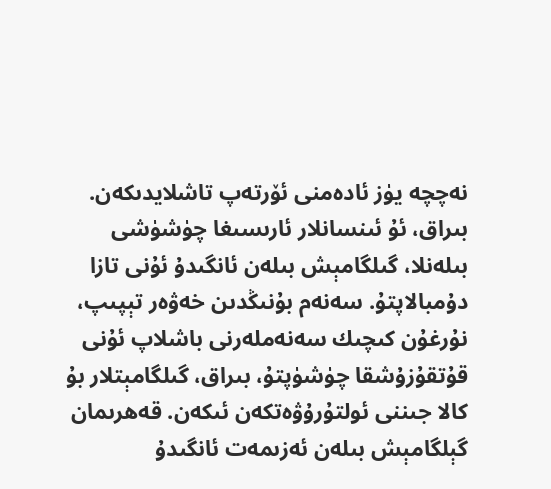نەچچە يۈز ئادەمنى ئۆرتەپ تاشلايدىكەن. بىراق، ئۇ ئىنسانلار ئارىسىغا چۈشۈشى بىلەنلا، گىلگامېش بىلەن ئانگىدۇ ئۇنى تازا دۇمبالاپتۇ. سەنەم بۇنىڭدىن خەۋەر تېپىپ، نۇرغۇن كىچىك سەنەملەرنى باشلاپ ئۇنى قۇتقۇزۇشقا چۈشۈپتۇ، بىراق، گىلگامېتلار بۇ كالا جىننى ئولتۇرۇۋەتكەن ئىكەن. قەھرىمان گېلگامېش بىلەن ئەزىمەت ئانگىدۇ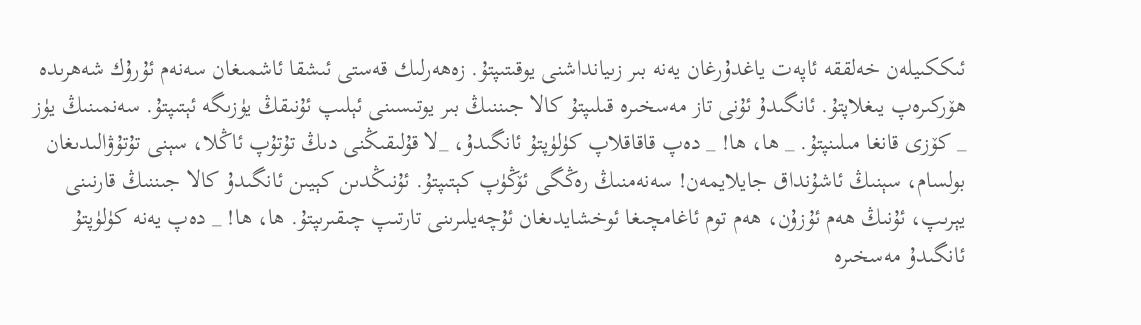ئىككىيلەن خەلققە ئاپەت ياغدۇرغان يەنە بىر زىيانداشنى يوقىتىپتۇ. زەھەرلىك قەستى ئىشقا ئاشمىغان سەنەم ئۇرۇك شەھرىدە ھۆركىرەپ يىغلاپتۇ. ئانگىدۇ ئۇنى تاز مەسخىرە قىلىپتۇ كالا جىننىڭ بىر يوتىسىنى ئېلىپ ئۇنىقڭ يۈزىگە ئېتىپتۇ. سەنمىنىڭ يۈز _ كۆزى قانغا مىلىنپتۇ. _ ھا، ھا! _ دەپ قاقاقلاپ كۈلۈپتۇ ئانگىدۇ، _لا قۇلىقىڭنى دىڭ تۇتۇپ ئاڭلا، سېنى تۇتۇۋالىدىغان بولسام، سېنىڭ ئاشۇنداق جايلايمەن! سەنەمنىڭ رەڭگى ئۆڭۈپ كېتىپتۇ. ئۇنىڭدىن كېيىن ئانگىدۇ كالا جىننىڭ قارنىنى يېرىپ، ئۇنىڭ ھەم ئۇزۇن، ھەم توم ئاغامچىغا ئوخشايدىغان ئۇچەيلىرىنى تارتىپ چىقىرىپتۇ. ھا، ھا! _ دەپ يەنە كۈلۈپتۇ ئانگىدۇ مەسخىرە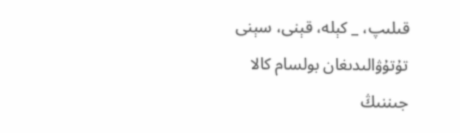قىلىپ، _ كېلە، قېنى، سېنى تۇتۇۋالىدىغان بولسام كالا جىننىڭ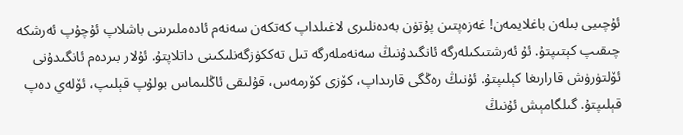ئۇچىيى بىلەن باغلايمەن! غەزەپتىن پۇتۈن بەدەنلىرى لاغىلداپ كەتكەن سەنەم ئادەملىرىنى باشلاپ ئۇچۇپ ئەرشكە چىقىپ كېتىپتۇ. ئۇ ئەرشتىكىلەرگە ئانگىدۇنىڭ سەنەملەرگە تىل تەككۈزگەنلىكىنى داتلاپتۇ. ئۇلار بىردەم ئانگىدۇنى ئۆلتۈرۈش قارارىغا كېلىپتۇ. ئۇنىڭ رەڭگى قارىداپ، كۆزى كۆرمەس، قۇلىقى ئاڭلىماس بولۇپ قېلىپ، ئۆلەي دەپ قېلىپتۇ. گىلگامېش ئۇنىڭ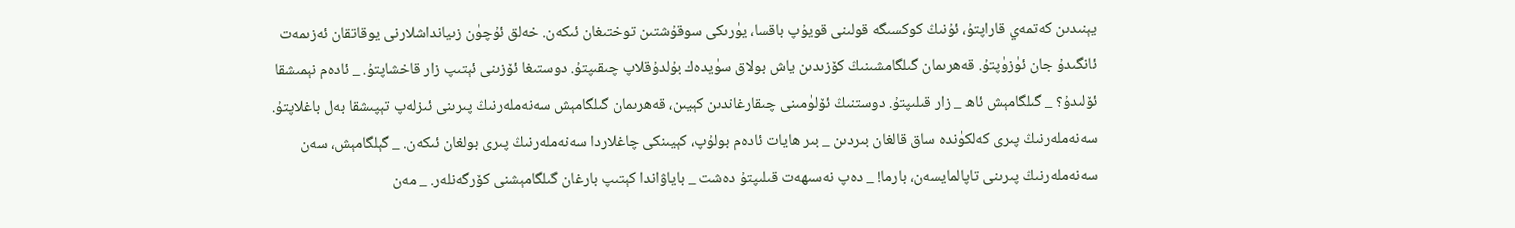يېنىدىن كەتمەي قاراپتۇ، ئۇنىڭ كوكسىگە قولىنى قويۇپ باقسا، يۈرىكى سوقۇشتىن توختىغان ئىكەن. خەلق ئۇچۈن زىيانداشلارنى يوقاتقان ئەزىمەت ئانگىدۇ جان ئۈزۈپتۇ. قەھرىمان گىلگامشىنىڭ كۆزىدىن ياش بولاق سۈيدەك بۇلدۇقلاپ چىقىپتۇ. دوستىغا ئۆزىنى ئېتىپ زار قاخشاپتۇ. _ ئادەم نېمىشقا ئۆلىدۇ؟ _ گىلگامېش ئاھ _ زار قىلىپتۇ. دوستنىڭ ئۆلۈمىنى چىقارغاندىن كېيىن، قەھرىمان گىلگامېش سەنەملەرنىڭ پىرىنى ئىزلەپ تېپىشقا بەل باغلاپتۇ. سەنەملەرنىڭ پىرى كەلكۈندە ساق قالغان بىردىن _ بىر ھايات ئادەم بولۇپ، كېيىنكى چاغلاردا سەنەملەرنىڭ پىرى بولغان ئىكەن. _ گېلگامېش، سەن سەنەملەرنىڭ پىرىنى تاپالمايسەن، بارما! _ دەپ نەسىھەت قىلىپتۇ دەشت _ باياۋاندا كېتىپ بارغان گىلگامېشنى كۆرگەنلەر. _ مەن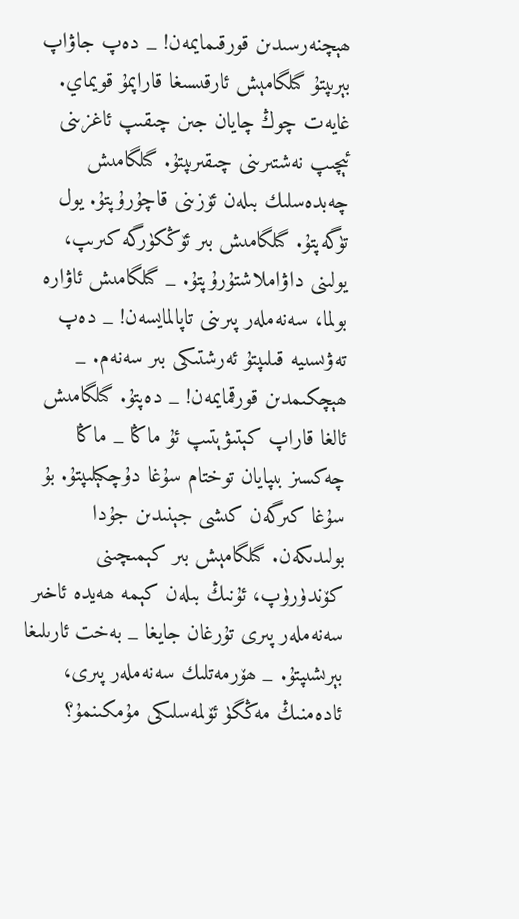ھېچنەرسىدىن قورقىمايمەن! _ دەپ جاۋاپ بېرىپتۇ گىلگامېش ئارقىسىغا قاراپمۇ قويماي. غايەت چوڭ چايان جىن چىقىپ ئاغزىنى ئېچىپ نەشتىرىنى چىقىرىپتۇ. گىلگامىش چەبدەسلىك بىلەن ئۆزىنى قاچۇرۇپتۇ. يول تۈگەپتۇ. گىلگامىش بىر ئۆڭكۈرگە كىرىپ، يولىنى داۋاملاشتۇرۇپتۇ. _ گىلگامىش ئاۋارە بولما، سەنەملەر پىرىنى تاپالمايسەن! _ دەپ تەۋىسىيە قىلىپتۇ ئەرشتىكى بىر سەنەم. _ ھېچكىمدىن قورقمايمەن! _ دەپتۇ. گىلگامىش ئالغا قاراپ كېتىۋېتىپ ئۇ ماڭا _ ماڭا چەكسىز بىپايان توختام سۇغا دۇچكېلىپتۇ. بۇ سۇغا كىرگەن كىشى جېنىدىن جۇدا بولىدىكەن. گىلگامېش بىر كېمىچىنى كۆندۈرۈپ، ئۇنىڭ بىلەن كېمە ھەيدە ئاخىر سەنەملەر پىرى تۇرغان جايغا _ بەخت ئارىلىغا بېرىشىپتۇ. _ ھۆرمەتلىك سەنەملەر پىرى، ئادەمنىڭ مەڭگۈ ئۆلمەسلىكى مۇمكىنمۇ؟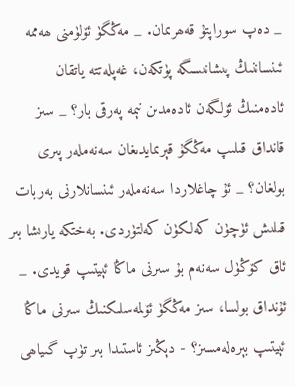_ دەپ سوراپتۇ قەھرىمان. _ مەڭگۈ ئۆلۈمنى ھەممە ئىنساننىڭ پىشانىسىگە پۈتكەن، غەپلەتتە ياتقان ئادەمنىڭ ئۆلگەن ئادەمدىن نېمە پەرقى بار؟ _ سىز قانداق قىلىپ مەڭگۇ قېرىمايدىغان سەنەملەر پىرى بولغان؟ _ ئۇ چاغلاردا سەنەملەر ئىنسانلارنى بەربات قىلىش ئۈچۈن كەلكۈن كەلتۈردى. بەختكە يارىشا بىر ئاق كۆڭۈل سەنەم بۇ سىرنى ماڭا ئېيتىپ قويدى. _ ئۇنداق بولسا، سىز مەڭگۈ ئۆلمەسلىكنىڭ سىرنى ماڭا ئېيتىپ بېرەلەمسىز؟ - دېڭىز ئاستىدا بىر تۈپ گىياھى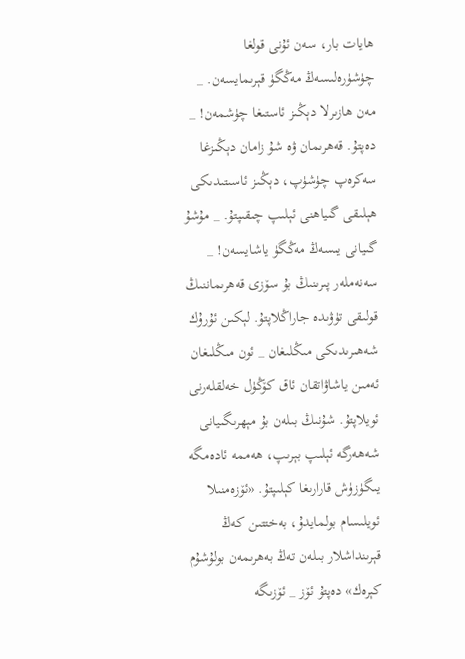ھايات بار، سەن ئۇنى قولغا چۈشۈرەلىسەڭ مەڭگۈ قېرىمايسەن. _ مەن ھازىرلا دېڭىز ئاستىغا چۈشمەن! _ دەپتۇ. قەھرىمان ۋە شۇ زامان دېڭىزغا سەكرەپ چۈشۈپ، دېڭىز ئاسىتىدىكى ھېلىقى گىياھنى ئېلىپ چىقىپتۇ. _ مۇشۇ گىيانى يىسەڭ مەڭگۈ ياشايسەن! _ سەنەملەر پىرىنىڭ بۇ سۆزى قەھرىماننىڭ قولىقى تۈۋىدە جاراڭلاپتۇ. لېكىن ئۇرۇك شەھىرىدىكى مىڭلىغان _ ئون مىڭلىغان ئەمىن ياشاۋاتقان ئاق كۆڭۈل خەلقلەرنى ئويلاپتۇ. شۇنىڭ بىلەن بۇ مېھرىگىيانى شەھەرگە ئېلىپ بېرىپ، ھەممە ئادەمگە يىگۈزۈش قارارىغا كېلىپتۇ. «ئۆزەمنىلا ئويلىسام بولمايدۇ، بەختتىن كەڭ قېرىنداشلار بىلەن تەڭ بەھرىمەن بولۇشۇم كېرەك» دەپتۇ ئۆز _ ئۆزىگە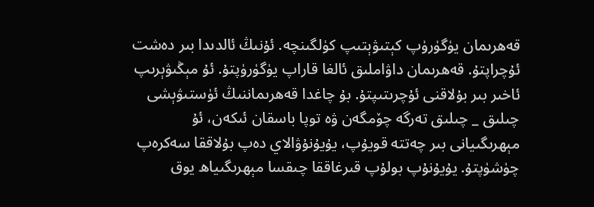قەھرىمان يۈگۈرۈپ كېتىۋېتىپ كۈلگىنچە. ئۇنىڭ ئالدىدا بىر دەشت ئۇچراپتۇ. قەھرىمان داۋاملىق ئالغا قاراپ يۈگۈرۈپتۇ. ئۇ مېڭىۋېرىپ ئاخىر بىر بۇلاقنى ئۇچرىتىپتۇ. بۇ چاغدا قەھرىماننىڭ ئۈستىۋېشى چىلىق _ چىلىق تەرگە چۆمگەن ۋە توپا باسقان ئىكەن، ئۇ مېھرىگىيانى بىر چەتتە قويۇپ، يۇيۇنۇۋالاي دەپ بۇلاققا سەكرەپ چۈشۈپتۇ. يۇيۇنۇپ بولۇپ قىرغاققا چىقسا مېھرىگىياھ يوق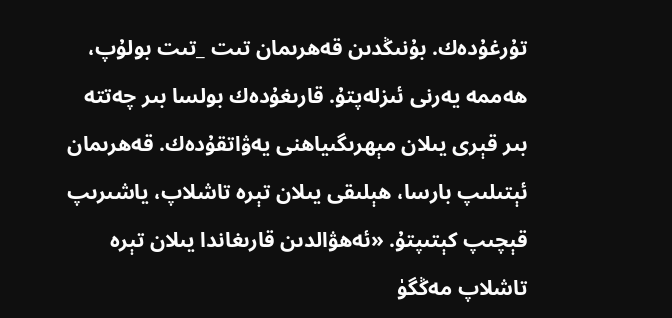تۇرغۇدەك. بۇنىڭدىن قەھرىمان تىت _تىت بولۇپ، ھەممە يەرنى ئىزلەپتۇ. قارىغۇدەك بولسا بىر چەتتە بىر قېرى يىلان مېھرىگىياھنى يەۋاتقۇدەك. قەھرىمان ئېتىلىپ بارسا، ھېلىقى يىلان تېرە تاشلاپ، ياشىرىپ قېچىپ كېتىپتۇ. «ئەھۋالدىن قارىغاندا يىلان تېرە تاشلاپ مەڭگۈ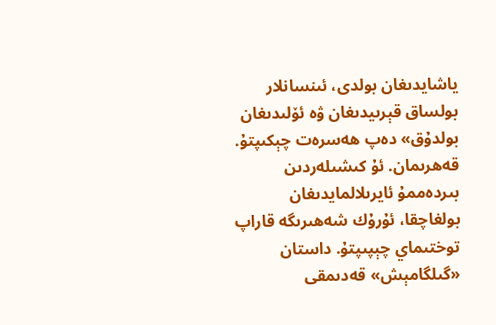ياشايدىغان بولدى، ئىنسانلار بولساق قېرىيدىغان ۋە ئۆلىدىغان بولدۇق» دەپ ھەسرەت چېكىپتۇ. قەھرىمان. ئۇ كىشىلەردىن بىردەممۇ ئايرىلالمايدىغان بولغاچقا، ئۇرۇك شەھىرىگە قاراپ توختىماي چېپىپتۇ. داستان «گىلگامېش» قەدىمقى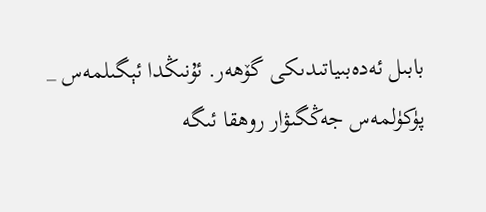بابىل ئەدەبىياتىدىكى گۆھەر. ئۇنىڭدا ئېگىلمەس _ پۈكۈلمەس جەڭگىۋار روھقا ئىگە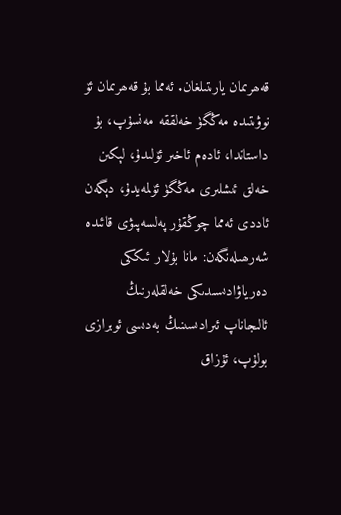قەھرىمان يارىتىلغان. ئەمما بۇ قەھرىمان ئۆ نوۋىتىدە مەڭگۈ خەلققە مەنسۇپ، بۇ داستاندا، ئادەم ئاخىر ئۆلىدۇ، لېكىن خەلق ئىشلىرى مەڭگۈ ئۆلمەيدۇ، دېگەن ئاددى ئەمما چوڭقۇر پەلسەپىۋى قائىدە شەرھىلەنگەن: مانا بۇلار ئىككى دەرياۋادىسىدىكى خەلقلەرنىڭ ئالىجاناپ ئىرادىسىنىڭ بەدىسى ئوبرازى بولۇپ، ئۇزاق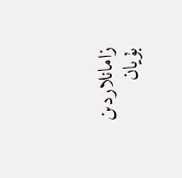زامانلاردىن بۇيان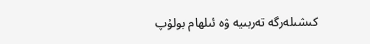كىشىلەرگە تەربىيە ۋە ئىلھام بولۇپ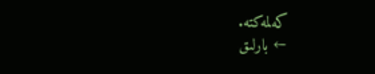كەلمەكتە.
← بارلىق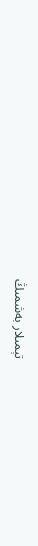تېمىلار بەشمىڭ